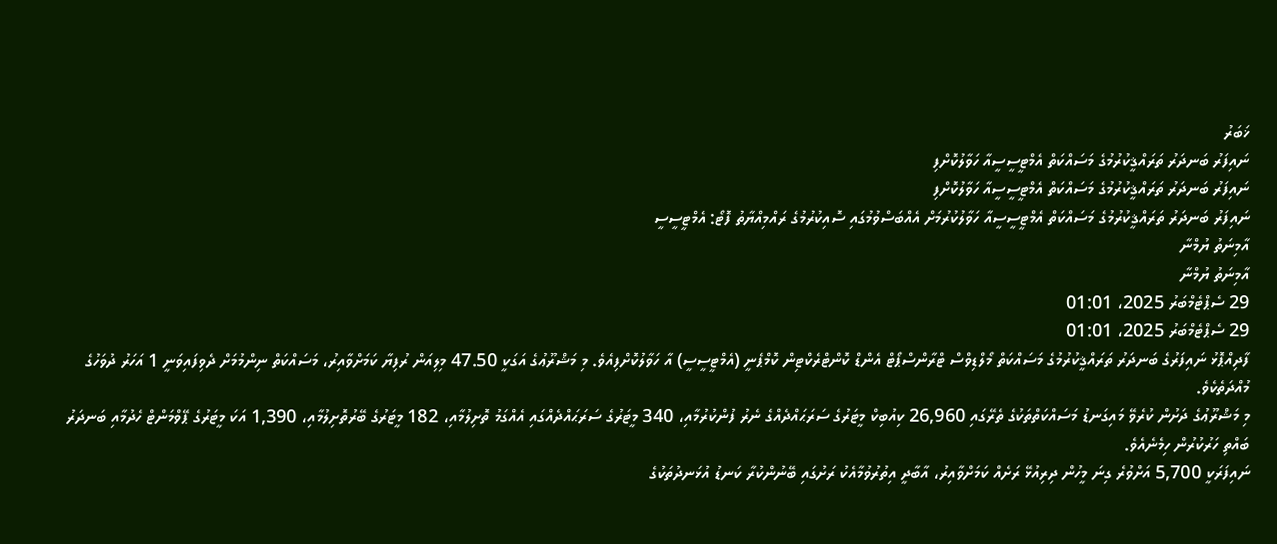ޚަބަރު
ނައިފަރު ބަނދަރު ތަރައްޤީކުރުމުގެ މަސައްކަތް އެމްޓީސީސީއާ ހަވާލުކޮށްފި
ނައިފަރު ބަނދަރު ތަރައްޤީކުރުމުގެ މަސައްކަތް އެމްޓީސީސީއާ ހަވާލުކޮށްފި
ނައިފަރު ބަނދަރު ތަރައްޤީކުރުމުގެ މަސައްކަތް އެމްޓީސީސީއާ ހަވާލުކުރުމަށް އެއްބަސްވުމުގައި ސޮއިކުރުމުގެ ރައްމިއްޔާތު ފޮޓޯ: އެމްޓީސީސީ
އާމިނަތު ޔުމްނާ
އާމިނަތު ޔުމްނާ
29 ސެޕްޓެމްބަރު 2025، 01:01
29 ސެޕްޓެމްބަރު 2025، 01:01
ފާދިއްޕޮޅު ނައިފަރުގެ ބަނދަރު ތަރައްޤީކުރުމުގެ މަސައްކަތް މޯލްޑިވްސް ޓްރާންސްޕޯޓް އެންޑް ކޮންޓްރެކްޓިން ކޮމްޕެނީ (އެމްޓީސީސީ) އާ ހަވާލުކޮށްފިއެވެ. މި މަޝްރޫޢުގެ އަގަކީ 47.50 މިލިއަން ރުފިޔާ ކަމަށްވާއިރު، މަސައްކަތް ނިންމުމަށް ދެވިފައިވަނީ 1 އަހަރު ދުވަހުގެ މުއްދަތެކެވެ.
މި މަޝްރޫޢުގެ ދަށުން ކުރެވޭ މައިގަނޑު މަސައްކަތްތަކުގެ ތެރޭގައި 26,960 ކިއުބިކް މީޓަރުގެ ސަރަޙައްދެއްގެ ނެރު ފުންކުރުމާއި، 340 މީޓަރުގެ ސަރަޙައްދެއްގައި އެއްގަމު ތޮށިލުމާއި، 182 މީޓަރުގެ ބޭރުތޮށިލުމާއި، 1,390 އަކަ މީޓަރުގެ ޕޭވްމަންޓް ހެދުމާއި ބަނދަރު ބައްތި ހަރުކުރުން ހިމެނެއެވެ.
ނައިފަރަކީ 5,700 އަށްވުރެ ގިނަ މީހުން ދިރިއުޅޭ ރަށެއް ކަމަށްވާއިރު، އާބާދީ އިތުރުވުމާއެކު ރަށުގައި ބޭނުންކުރާ ކަނޑު އުޅަނދުތަކުގެ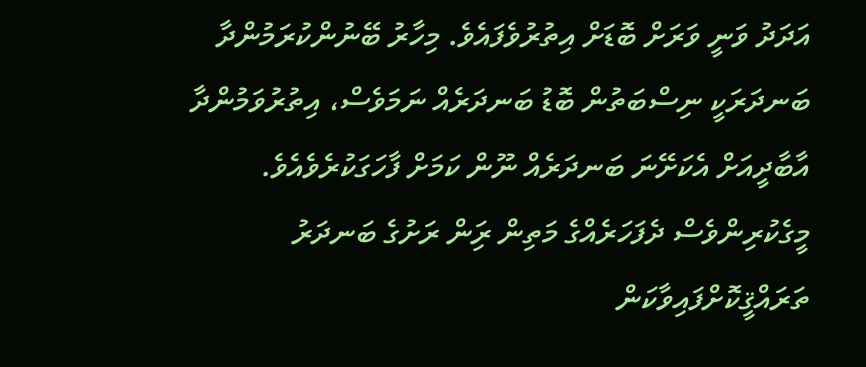އަދަދު ވަނީ ވަރަށް ބޮޑަށް އިތުރުވެފައެވެ. މިހާރު ބޭނުންކުރަމުންދާ ބަނދަރަކީ ނިސްބަތުން ބޮޑު ބަނދަރެއް ނަމަވެސް، އިތުރުވަމުންދާ އާބާދީއަށް އެކަށޭނަ ބަނދަރެއް ނޫން ކަމަށް ފާހަގަކުރެވެއެވެ. މީގެކުރިންވެސް ދެފަހަރެއްގެ މަތިން ރަިން ރަށުގެ ބަނދަރު ތަރައްޤީކޮށްފައިވާކަން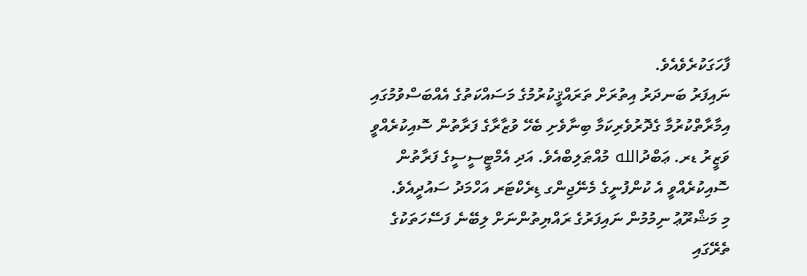ފާހަގަކުރެވެއެވެ.
ނައިފަރު ބަނދަރު އިތުރަށް ތަރައްޤީކުރުމުގެ މަސައްކަތުގެ އެއްބަސްވުމުގައި އިމާރާތްކުރުމާ ގެދޮރުވެރިކަމާ ބިނާވެށި ބެހޭ ވުޒާރާގެ ފަރާތުން ސޮއިކުރެއްވީ ވަޒީރު ޑރ. ޢަބްދުالله މުއްޠަލިބްއެވެ. އަދި އެމްޓީސީސީގެ ފަރާތުން ސޮއިކުރެއްވީ އެ ކުންފުނީގެ މެނޭޖިންގ ޑިރެކްޓަރ އަހްމަދު ސައުދީއެވެ.
މި މަޝްރޫޢު ނިމުމުން ނައިފަރުގެ ރައްޔިތުންނަށް ލިބޭނެ ފަސޭހަތަކުގެ ތެރޭގައި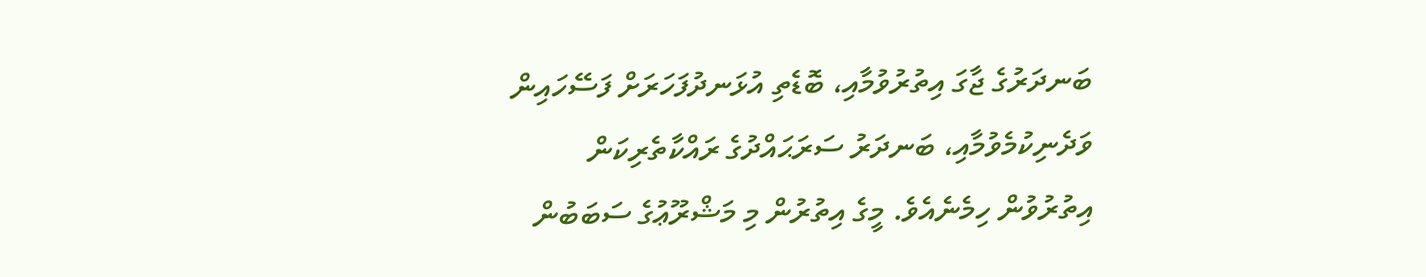ބަނދަރުގެ ޖާގަ އިތުރުވުމާއި، ބޮޑެތި އުޅަނދުފަހަރަށް ފަސޭހައިން ވަދެނިކުމެވުމާއި، ބަނދަރު ސަރަޙައްދުގެ ރައްކާތެރިކަން އިތުރުވުން ހިމެނެއެވެ. މީގެ އިތުރުން މި މަޝްރޫޢުގެ ސަބަބުން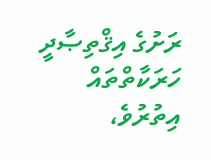ރަށުގެ އިޤްތިޞާދީ ހަރަކާތްތައް އިތުރުވެ،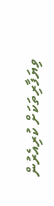ވިޔަފާރިތަކަށް ކުރިއެރުން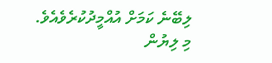ލިބޭނެ ކަމަށް އުއްމީދުކުރެވެއެވެ.
މި ލިޔުން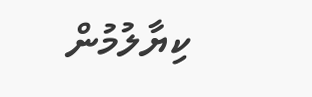ކިޔާލުމުން